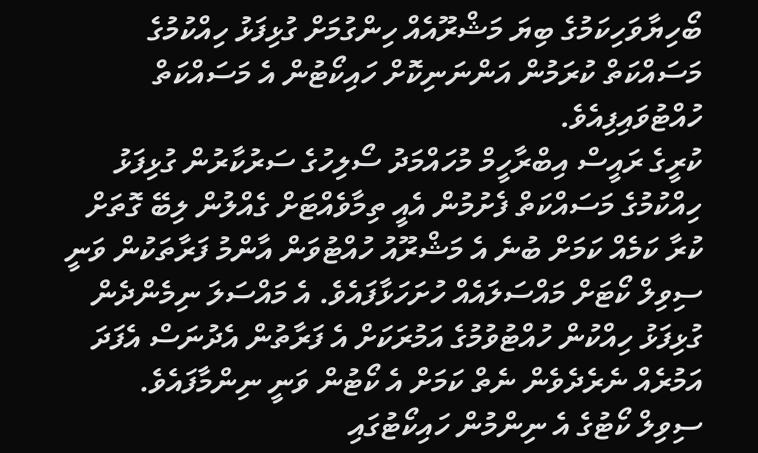ބޯހިޔާވަހިކަމުގެ ބިޔަ މަޝްރޫއެއް ހިންގުމަށް ގުޅިފަޅު ހިއްކުމުގެ މަސައްކަތް ކުރަމުން އަންނަނިކޮށް ހައިކޯޓުން އެ މަސައްކަތް ހުއްޓުވައިފިއެވެ.
ކުރީގެ ރައީސް އިބްރާހީމް މުހައްމަދު ސޯލިހުގެ ސަރުކާރުން ގުޅިފަޅު ހިއްކުމުގެ މަސައްކަތް ފެށުމުން އެއީ ތިމާވެއްޓަށް ގެއްލުން ލިބޭ ގޮތަށް ކުރާ ކަމެއް ކަމަށް ބުނެ އެ މަޝްރޫއު ހުއްޓުވަން އާންމު ފަރާތަކުން ވަނީ ސިވިލް ކޯޓަށް މައްސަލައެއް ހުށަހަޅާފައެވެ. އެ މައްސަލަ ނިމެންދެން ގުޅިފަޅު ހިއްކުން ހުއްޓުވުމުގެ އަމުރަކަށް އެ ފަރާތުން އެދުނަސް އެފަދަ އަމުރެއް ނެރެދެވެން ނެތް ކަމަށް އެ ކޯޓުން ވަނީ ނިންމާފައެވެ.
ސިވިލް ކޯޓުގެ އެ ނިންމުން ހައިކޯޓުގައި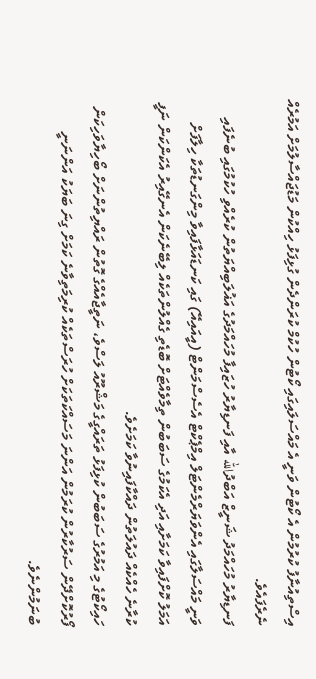އިސްތިއުނާފު ކުރުމުން އެ ކޯޓުން ވަނީ އެ މައްސަލައިގައި ކޯޓުން ހުކުމް ކުރަންދެން ގުޅިފަޅު ހިއްކުން މަޑުޖައްސާލުމަށް އަމުރެއް ނެރެފައެވެ.
ފަނޑިޔާރު މުހައްމަދު ޝަނީޒް އަބްދުالله އާއި ފަނޑިޔާރު ހުޒައިފާ މުހައްމަދުގެ އަޣުލަބިއްޔަތުން ކުރެއްވި ހުކުމުގައި ބުނެފައި ވަނީ މައްސަލާގައި އެންވަޔަރްމެންޓަލް އިމްޕެކްޓް އެސެސްމަންޓް (އީއައިއޭ) ގައި ކަނޑައަޅާފައިވާ މިންގަނޑުތަކާ ހިލާފަށް އަމަލު ކޮށްފައިވާ ކަމަށާއި އަދި އެކަމުގެ ސަބަބުން ތިމާވެއްޓަށް ބޮޑެތި ގެއްލުންތަކެއް ލިބޭނެކަން އެނގޭއިރު އެކަންކަން ނަފީ ކުރާނެ ހެއްކެއް ދައުލަތުން ދައްކާފައިނުވާ ކަމަށެވެ.
ހައިކޯޓުގެ މި އަމުރުގެ ސަބަބުން ކުޅިފަޅު ތަރައްގީގެ މަޝްރޫއު ލަސްވެ، ނަތީޖާއެއްގެ ގޮތުން ރައްޔިތުންނަށް ބޯހިޔާވަހިކަން ފޯރުކޮށްދޭން ސަރުކާރުން ކުރަމުން އަންނަ މަސައްކަތަކަށް ހުރަސްތަކެއް ކުރިމަތިވާނެ ކަމަށް ގިނަ ބަޔަކު އަންނަނީ ބުނަމުންނެވެ.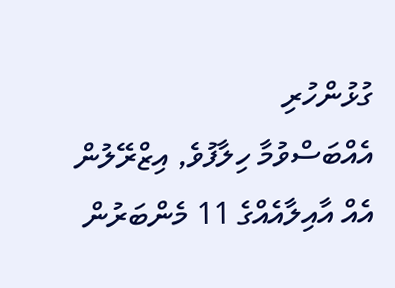ގުޅުންހުރި
އެއްބަސްވުމާ ހިލާފުވެ, އިޒްރޭލުން އެއް އާއިލާއެއްގެ 11 މެންބަރުން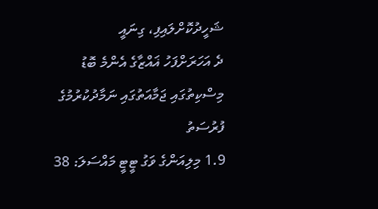ޝަހީދުކޮށްލައިފި، ގިނައީ
ދެ އަހަރަށްފަހު ޣައްޒާގެ އެންމެ ބޮޑު މިސްކިތުގައި ޖަމާއަތުގައި ނަމާދުކުރުމުގެ ފުރުސަތު
1.9 މިލިއަންގެ ވަގު ޓީޓީ މައްސަލަ: 38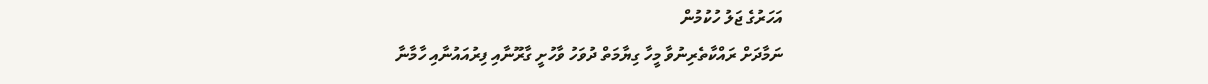އަހަރުގެ ޖަލު ހުކުމުން
ނަމާދަށް ރައްކާތެރިނުވާ މީހާ ގިޔާމަތް ދުވަހު ވާހުށީ ގާރޫނާއި ފިރުއައުނާއި ހާމާނާ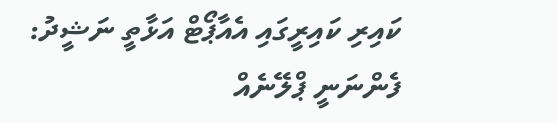ކައިރި ކައިރީގައި އެއާޕޯޓް އަޅާތީ ނަޝީދު: ފެންނަނީ ޕްލޭނެއް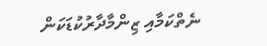ނެތްކަމާއި ޒިންމާދާރުކުޑަކަން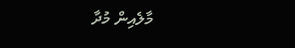މާލެއިން މުދާ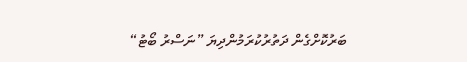ބަރުކޮށްގެން ދަތުރުކުރަމުންދިޔަ ”ނަސްރު ބޯޓު“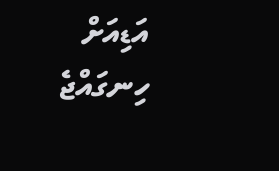އަޑިއަށް ހިނގައްޖެ